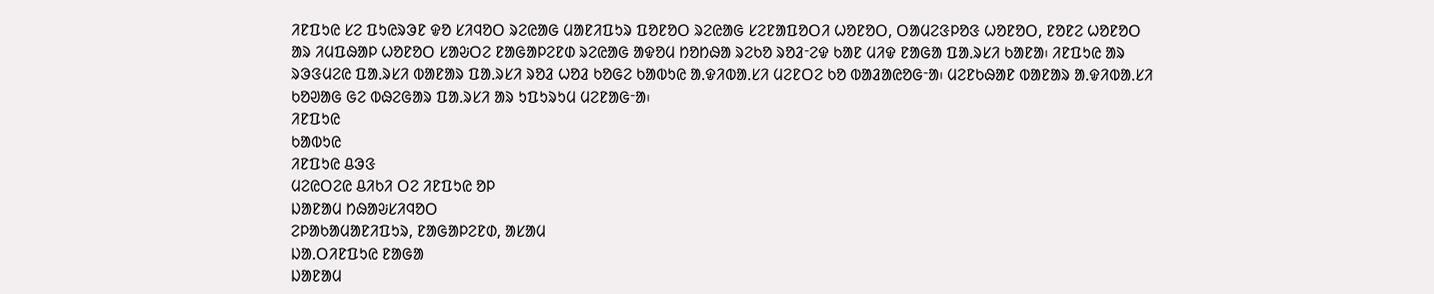ᱤᱱᱯᱩᱭ ᱥᱮ ᱯᱩᱭᱨᱳᱱ ᱫᱚ ᱥᱤᱧᱚᱛ ᱨᱮᱭᱟᱜ ᱢᱟᱱᱤᱯᱩᱨ ᱯᱚᱱᱚᱛ ᱨᱮᱭᱟᱜ ᱥᱮᱱᱟᱯᱚᱛᱤ ᱦᱚᱱᱚᱛ, ᱛᱟᱢᱮᱝᱞᱚᱝ ᱦᱚᱱᱚᱛ, ᱱᱚᱱᱮ ᱦᱚᱱᱚᱛ ᱟᱨ ᱤᱢᱯᱷᱟᱞ ᱦᱚᱱᱚᱛ ᱥᱟᱶᱛᱮ ᱱᱟᱜᱟᱞᱮᱱᱰ ᱨᱮᱭᱟᱜ ᱟᱫᱚᱢ ᱴᱚᱴᱷᱟ ᱨᱮᱠᱚ ᱨᱚᱲᱼᱮᱫ ᱠᱟᱱ ᱢᱤᱫ ᱱᱟᱜᱟ ᱯᱟᱹᱨᱥᱤ ᱠᱟᱱᱟ᱾ ᱤᱱᱯᱩᱭ ᱟᱨ ᱨᱳᱝᱢᱮᱭ ᱯᱟᱹᱨᱥᱤ ᱵᱟᱱᱟᱨ ᱯᱟᱹᱨᱥᱤ ᱨᱚᱲ ᱦᱚᱲ ᱠᱚᱜᱮ ᱠᱟᱵᱩᱭ ᱟᱹᱫᱤᱵᱟᱹᱥᱤ ᱢᱮᱱᱛᱮ ᱠᱚ ᱵᱟᱲᱟᱭᱚᱜᱼᱟ᱾ ᱢᱮᱱᱠᱷᱟᱱ ᱵᱟᱱᱟᱨ ᱟᱹᱫᱤᱵᱟᱹᱥᱤ ᱠᱚᱣᱟᱜ ᱜᱮ ᱵᱷᱮᱜᱟᱨ ᱯᱟᱹᱨᱥᱤ ᱟᱨ ᱩᱯᱩᱨᱩᱢ ᱢᱮᱱᱟᱜᱼᱟ᱾
ᱤᱱᱯᱩᱭ
ᱠᱟᱵᱩᱭ
ᱤᱱᱯᱩᱭ ᱪᱳᱝ
ᱢᱮᱭᱛᱮᱭ ᱪᱤᱠᱤ ᱛᱮ ᱤᱱᱯᱩᱭ ᱚᱞ
ᱡᱟᱱᱟᱢ ᱴᱷᱟᱶᱥᱤᱧᱚᱛ
ᱮᱞᱟᱠᱟᱢᱟᱱᱤᱯᱩᱨ, ᱱᱟᱜᱟᱞᱮᱱᱰ, ᱟᱥᱟᱢ
ᱡᱟᱹᱛᱤᱱᱯᱩᱭ ᱱᱟᱜᱟ
ᱡᱟᱱᱟᱢ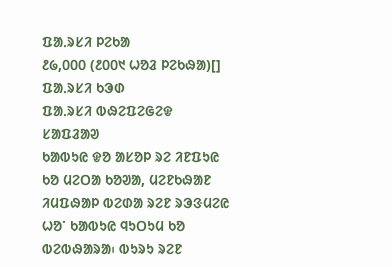ᱯᱟᱹᱨᱥᱤ ᱞᱮᱠᱟ
᱒᱙,᱐᱐᱐ (᱒᱐᱐᱑ ᱦᱚᱲ ᱞᱮᱠᱷᱟ)[]
ᱯᱟᱹᱨᱥᱤ ᱠᱳᱰ
ᱯᱟᱹᱨᱥᱤ ᱵᱷᱮᱯᱮᱜᱮᱫ
ᱥᱟᱯᱲᱟᱣ
ᱠᱟᱵᱩᱭ ᱫᱚ ᱟᱥᱚᱞ ᱨᱮ ᱤᱱᱯᱩᱭ ᱠᱚ ᱢᱮᱛᱟ ᱠᱚᱣᱟ, ᱢᱮᱱᱠᱷᱟᱱ ᱤᱢᱯᱷᱟᱞ ᱵᱮᱰᱟ ᱨᱮᱱ ᱨᱳᱝᱢᱮᱭ ᱦᱚᱸ ᱠᱟᱵᱩᱭ ᱧᱩᱛᱩᱢ ᱠᱚ ᱵᱮᱵᱷᱟᱨᱟ᱾ ᱵᱩᱨᱩ ᱨᱮᱱ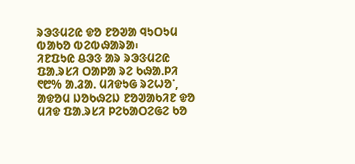ᱨᱳᱝᱢᱮᱭ ᱫᱚ ᱱᱚᱣᱟ ᱧᱩᱛᱩᱢ ᱵᱟᱠᱚ ᱵᱮᱵᱷᱟᱨᱟ᱾
ᱤᱱᱯᱩᱭ ᱪᱳᱝ ᱟᱨ ᱨᱳᱝᱢᱮᱭ ᱯᱟᱹᱨᱥᱤ ᱛᱟᱞᱟ ᱨᱮ ᱠᱷᱟᱹᱞᱤ ᱖᱘% ᱟᱹᱲᱟᱹ ᱢᱤᱫᱩᱜ ᱨᱮᱦᱚᱸ, ᱟᱫᱚᱢ ᱡᱚᱠᱷᱮᱡ ᱱᱚᱣᱟᱠᱤᱱ ᱫᱚ ᱢᱤᱫ ᱯᱟᱹᱨᱥᱤ ᱞᱮᱠᱟᱛᱮᱜᱮ ᱠᱚ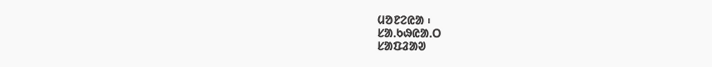ᱢᱚᱱᱮᱭᱟ ᱾
ᱥᱟᱹᱠᱷᱭᱟᱹᱛ
ᱥᱟᱯᱲᱟᱣ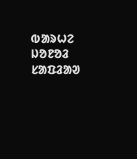ᱵᱟᱨᱦᱮ ᱡᱚᱱᱚᱲ
ᱥᱟᱯᱲᱟᱣ